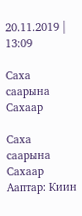20.11.2019 | 13:09

Саха саарына Сахаар

Саха саарына Сахаар
Ааптар: Киин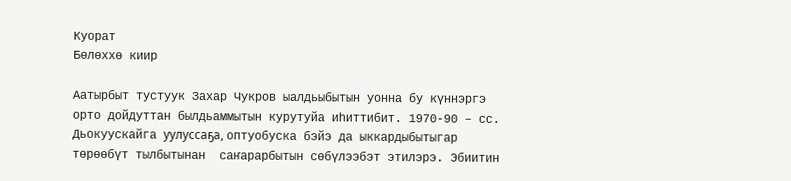Куорат
Бөлөххө киир

Аатырбыт тустуук Захар Чукров ыалдьыбытын уонна бу күннэргэ орто дойдуттан былдьаммытын курутуйа иһиттибит. 1970-90 – сс. Дьокуускайга уулуссаҕа, оптуобуска бэйэ да ыккардыбытыгар төрөөбүт тылбытынан  саҥарарбытын сөбүлээбэт этилэрэ. Эбиитин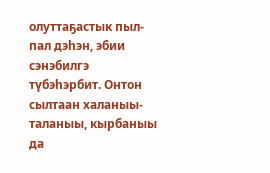олуттаҕастык пыл-пал дэһэн, эбии сэнэбилгэ түбэһэрбит. Онтон сылтаан халаныы-таланыы, кырбаныы да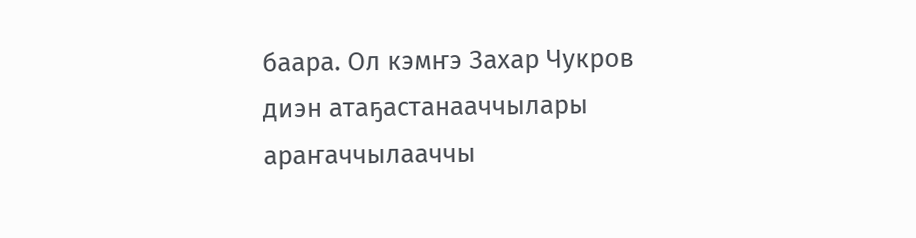баара. Ол кэмҥэ Захар Чукров диэн атаҕастанааччылары араҥаччылааччы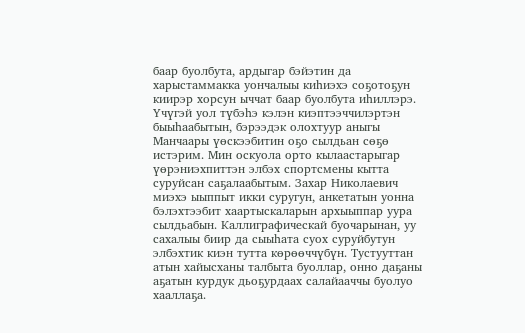баар буолбута, ардыгар бэйэтин да харыстаммакка уончалыы киһиэхэ соҕотоҕун киирэр хорсун ыччат баар буолбута иһиллэрэ. Үчүгэй уол түбэһэ кэлэн киэптээччилэртэн быыһаабытын, бэрээдэк олохтуур аныгы Манчаары үөскээбитин оҕо сылдьан сөҕө истэрим. Мин оскуола орто кылаастарыгар үөрэниэхпиттэн элбэх спортсмены кытта суруйсан саҕалаабытым. Захар Николаевич миэхэ ыыппыт икки суругун, анкетатын уонна бэлэхтээбит хаартыскаларын архыыппар уура сылдьабын. Каллиграфическай буочарынан, уу сахалыы биир да сыыһата суох суруйбутун элбэхтик киэн тутта көрөөччүбүн. Тустууттан атын хайысханы талбыта буоллар, онно даҕаны аҕатын курдук дьоҕурдаах салайааччы буолуо хааллаҕа.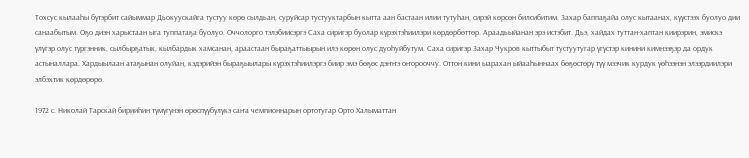Тохсус кылааһы бүтэрбит сайыммар Дьокуускайга тустуу көрө сылдьан, суруйсар тустууктарбын кытта аан бастаан илии тутуһан, сирэй көрсөн билсибитим. Захар баппаҕайа олус кытаанах, күүстээх буолуо дии санаабытым. Оҕо диэн харыстаан ыга туппатаҕа буолуо. Оччолорго тэлэбиисэргэ Саха сиригэр буолар күрэхтэһиилэри көрдөрбөттөр. Араадьыйанан эрэ истэбит. Дьэ, хайдах туттан-хаптан киирэрин, эмискэ үлүгэр олус түргэнник, сылбырҕатык, кылбардык хамсанан, араастаан быраҕаттыырын илэ көрөн олус дуоһуйбутум. Саха сиригэр Захар Чукров кыттыбыт тустуутугар үгүстэр кинини кимнээҕэр да ордук астыналлара. Хардыылаан атаҕынан олуйан, кэдэрийэн быраҕыылары күрэхтэһиилэргэ биир эмэ бөҕөс дэҥҥэ оҥорооччу. Оттон кини ыарахан ыйааһыннаах бөҕөстөрү түү мээчик курдук үөһээнэн элээрдиилэри элбэхтик көрдөрөрө.

1972 с. Николай Тарскай бирииһин түмүгүнэн өрөспүүбүлүкэ саҥа чемпионнарын ортотугар Орто Халыматтан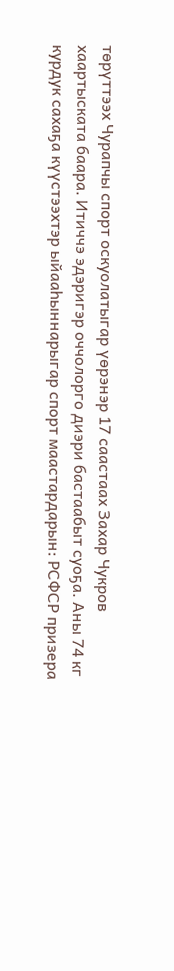төрүттээх Чурапчы спорт оскуолатыгар үөрэнэр 17 саастаах Захар Чукров хаартыската баара. Итиччэ эдэригэр оччолорго диэри бастаабыт суоҕа. Аны 74 кг курдук сахаҕа күүстээхтэр ыйааһыннарыгар спорт маастардарын: РСФСР призера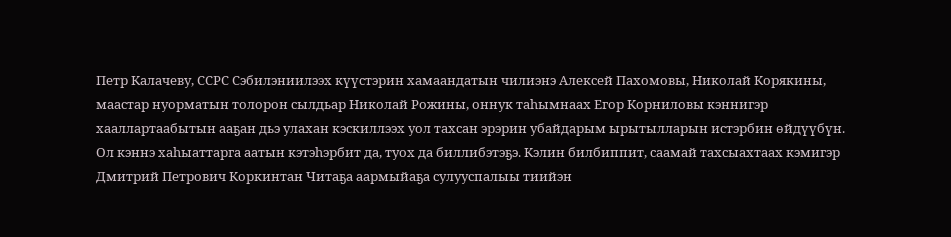Петр Калачеву, ССРС Сэбилэниилээх күүстэрин хамаандатын чилиэнэ Алексей Пахомовы, Николай Корякины, маастар нуорматын толорон сылдьар Николай Рожины, оннук таһымнаах Егор Корниловы кэннигэр хааллартаабытын ааҕан дьэ улахан кэскиллээх уол тахсан эрэрин убайдарым ырытылларын истэрбин өйдүүбүн. Ол кэннэ хаһыаттарга аатын кэтэһэрбит да, туох да биллибэтэҕэ. Кэлин билбиппит, саамай тахсыахтаах кэмигэр Дмитрий Петрович Коркинтан Читаҕа аармыйаҕа сулууспалыы тиийэн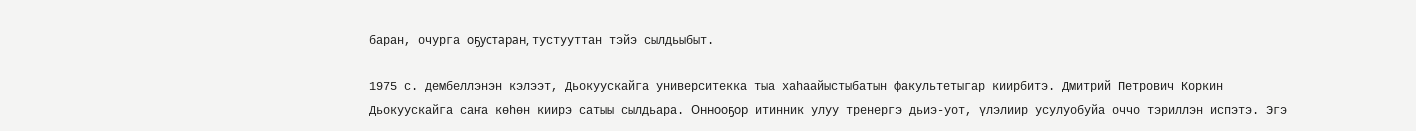баран, очурга оҕустаран, тустууттан тэйэ сылдьыбыт.

1975 с. дембеллэнэн кэлээт, Дьокуускайга университекка тыа хаһаайыстыбатын факультетыгар киирбитэ. Дмитрий Петрович Коркин Дьокуускайга саҥа көһөн киирэ сатыы сылдьара. Оннооҕор итинник улуу тренергэ дьиэ-уот, үлэлиир усулуобуйа оччо тэриллэн испэтэ. Эгэ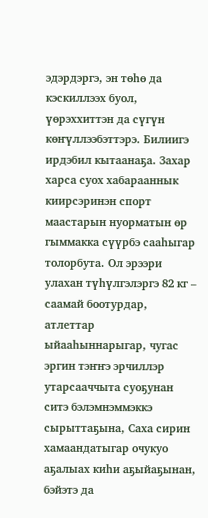эдэрдэргэ, эн төһө да кэскиллээх буол, үөрэххиттэн да сүгүн көҥүллээбэттэрэ. Билиигэ ирдэбил кытаанаҕа. Захар харса суох хабарааннык киирсэринэн спорт маастарын нуорматын өр гыммакка сүүрбэ сааһыгар толорбута. Ол эрээри улахан түһүлгэлэргэ 82 кг – саамай боотурдар, атлеттар ыйааһыннарыгар, чугас эргин тэҥҥэ эрчиллэр утарсааччыта суоҕунан ситэ бэлэмнэммэккэ сырыттаҕына, Саха сирин хамаандатыгар очукуо аҕалыах киһи аҕыйаҕынан, бэйэтэ да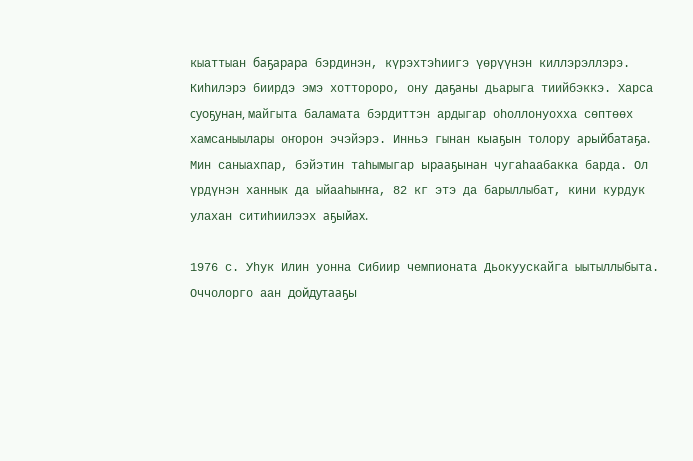кыаттыан баҕарара бэрдинэн, күрэхтэһиигэ үөрүүнэн киллэрэллэрэ. Киһилэрэ биирдэ эмэ хоттороро, ону даҕаны дьарыга тиийбэккэ. Харса суоҕунан, майгыта баламата бэрдиттэн ардыгар оһоллонуохха сөптөөх хамсаныылары оҥорон эчэйэрэ. Инньэ гынан кыаҕын толору арыйбатаҕа. Мин саныахпар, бэйэтин таһымыгар ырааҕынан чугаһаабакка барда. Ол үрдүнэн ханнык да ыйааһыҥҥа, 82 кг этэ да барыллыбат, кини курдук улахан ситиһиилээх аҕыйах.

1976 с. Уһук Илин уонна Сибиир чемпионата Дьокуускайга ыытыллыбыта.  Оччолорго аан дойдутааҕы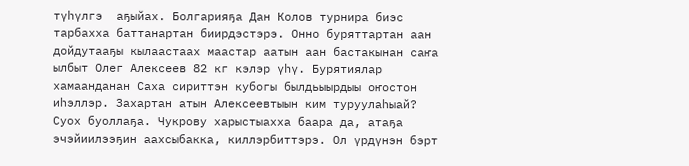түһүлгэ  аҕыйах. Болгарияҕа Дан Колов турнира биэс тарбахха баттанартан биирдэстэрэ. Онно буряттартан аан дойдутааҕы кылаастаах маастар аатын аан бастакынан саҥа ылбыт Олег Алексеев 82 кг кэлэр үһү. Бурятиялар хамаанданан Саха сириттэн кубогы былдьыырдыы оҥостон иһэллэр. Захартан атын Алексеевтыын ким туруулаһыай? Суох буоллаҕа. Чукрову харыстыахха баара да, атаҕа эчэйиилээҕин аахсыбакка, киллэрбиттэрэ. Ол үрдүнэн бэрт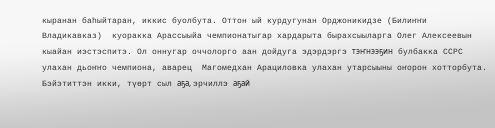кыранан баһыйтаран, иккис буолбута. Оттон ый курдугунан Орджоникидзе (Билиҥҥи Владикавказ)  куоракка Арассыыйа чемпионатыгар хардарыта бырахсыыларга Олег Алексеевын кыайан иэстэспитэ. Ол оннугар оччолорго аан дойдуга эдэрдэргэ тэҥнээҕин булбакка ССРС улахан дьоҥҥо чемпиона, аварец  Магомедхан Арациловка улахан утарсыыны оҥорон хотторбута. Бэйэтиттэн икки, түөрт сыл аҕа, эрчиллэ аҕай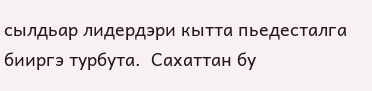сылдьар лидердэри кытта пьедесталга бииргэ турбута.  Сахаттан бу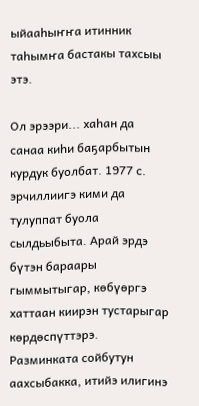ыйааһыҥҥа итинник таһымҥа бастакы тахсыы этэ.

Ол эрээри... хаһан да санаа киһи баҕарбытын курдук буолбат. 1977 с. эрчиллиигэ кими да тулуппат буола сылдьыбыта. Арай эрдэ бүтэн бараары гыммытыгар, көбүөргэ хаттаан киирэн тустарыгар көрдөспүттэрэ. Разминката сойбутун аахсыбакка, итийэ илигинэ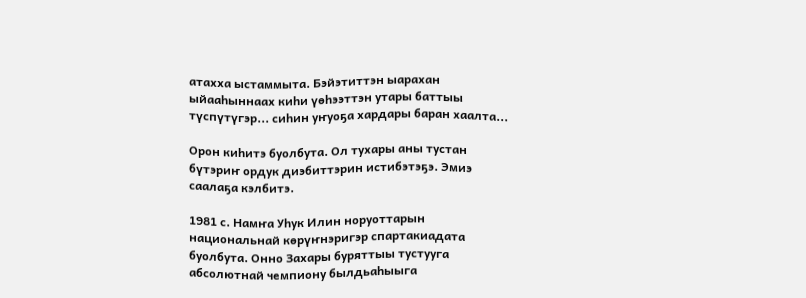атахха ыстаммыта. Бэйэтиттэн ыарахан ыйааһыннаах киһи үөһээттэн утары баттыы түспүтүгэр... сиһин уҥуоҕа хардары баран хаалта...

Орон киһитэ буолбута. Ол тухары аны тустан бүтэриҥ ордук диэбиттэрин истибэтэҕэ. Эмиэ саалаҕа кэлбитэ.

1981 с. Намҥа Уһук Илин норуоттарын национальнай көрүҥнэригэр спартакиадата буолбута. Онно Захары буряттыы тустууга абсолютнай чемпиону былдьаһыыга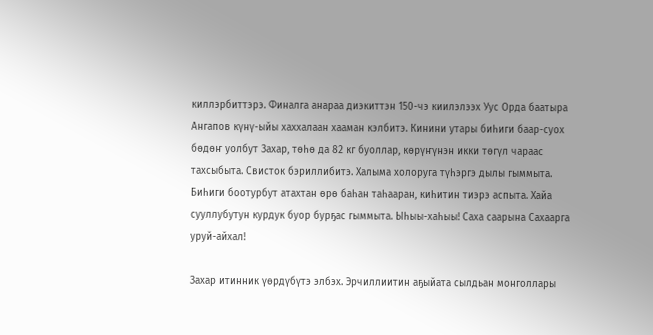киллэрбиттэрэ. Финалга анараа диэкиттэн 150-чэ киилэлээх Уус Орда баатыра Ангапов күнү-ыйы хаххалаан хааман кэлбитэ. Кинини утары биһиги баар-суох бөдөҥ уолбут Захар, төһө да 82 кг буоллар, көрүҥүнэн икки төгүл чараас тахсыбыта. Свисток бэриллибитэ. Халыма холоруга түһэргэ дылы гыммыта. Биһиги боотурбут атахтан өрө баһан таһааран, киһитин тиэрэ аспыта. Хайа сууллубутун курдук буор бурҕас гыммыта. Ыһыы-хаһыы! Саха саарына Сахаарга уруй-айхал!

Захар итинник үөрдүбүтэ элбэх. Эрчиллиитин аҕыйата сылдьан монголлары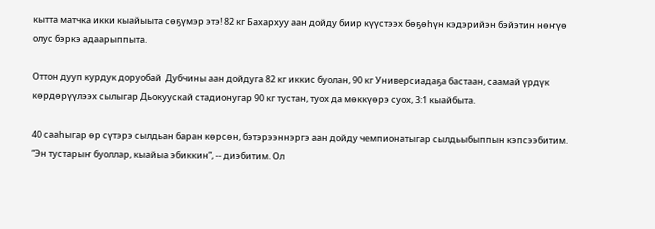кытта матчка икки кыайыыта сөҕүмэр этэ! 82 кг Бахархуу аан дойду биир күүстээх бөҕөһүн кэдэрийэн бэйэтин нөҥүө олус бэркэ адаарыппыта.

Оттон дууп курдук доруобай  Дубчины аан дойдуга 82 кг иккис буолан, 90 кг Универсиадаҕа бастаан, саамай үрдүк көрдөрүүлээх сылыгар Дьокуускай стадионугар 90 кг тустан, туох да мөккүөрэ суох, 3:1 кыайбыта.

40 сааһыгар өр сүтэрэ сылдьан баран көрсөн, бэтэрээннэргэ аан дойду чемпионатыгар сылдьыбыппын кэпсээбитим. “Эн тустарыҥ буоллар, кыайыа эбиккин”, -- диэбитим. Ол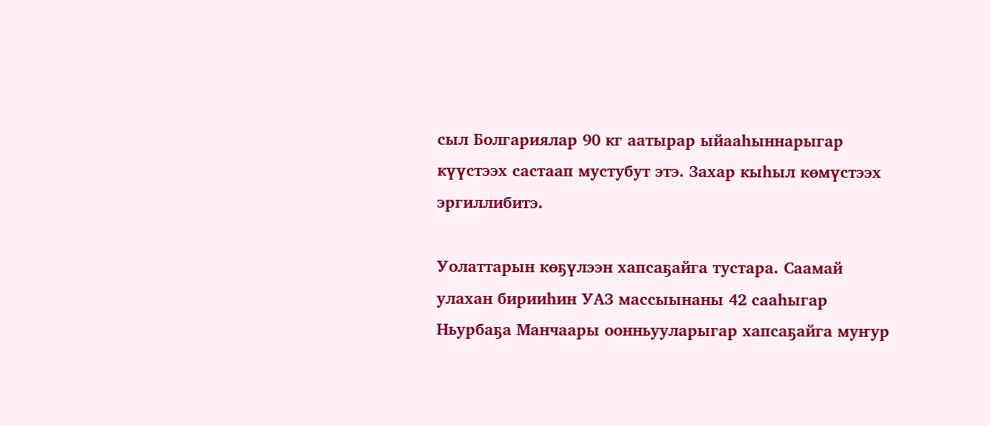сыл Болгариялар 90 кг аатырар ыйааһыннарыгар күүстээх састаап мустубут этэ. Захар кыһыл көмүстээх эргиллибитэ.

Уолаттарын көҕүлээн хапсаҕайга тустара. Саамай улахан бирииһин УАЗ массыынаны 42 сааһыгар Ньурбаҕа Манчаары оонньууларыгар хапсаҕайга муҥур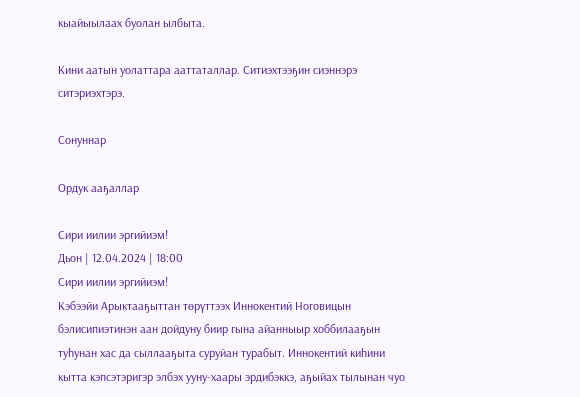кыайыылаах буолан ылбыта.

Кини аатын уолаттара ааттаталлар. Ситиэхтээҕин сиэннэрэ ситэриэхтэрэ.

Сонуннар

Ордук ааҕаллар

Сири иилии эргийиэм!
Дьон | 12.04.2024 | 18:00
Сири иилии эргийиэм!
Кэбээйи Арыктааҕыттан төрүттээх Иннокентий Ноговицын бэлисипиэтинэн аан дойдуну биир гына айанныыр хоббилааҕын туһунан хас да сыллааҕыта суруйан турабыт. Иннокентий киһини кытта кэпсэтэригэр элбэх ууну-хаары эрдибэккэ, аҕыйах тылынан чуо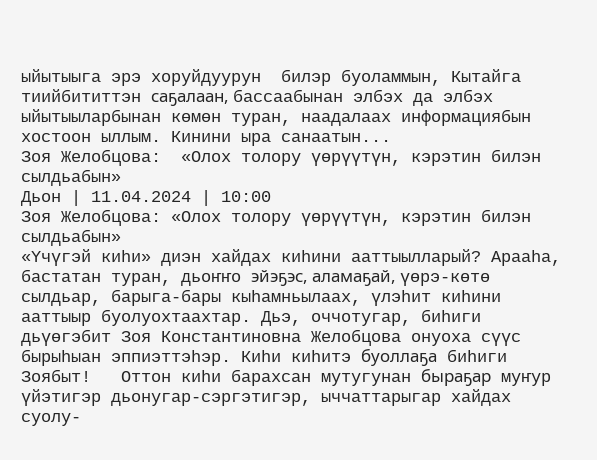ыйытыыга эрэ хоруйдуурун  билэр буоламмын, Кытайга тиийбититтэн саҕалаан, бассаабынан элбэх да элбэх ыйытыыларбынан көмөн туран, наадалаах информациябын хостоон ыллым. Кинини ыра санаатын...
Зоя Желобцова:  «Олох толору үөрүүтүн, кэрэтин билэн сылдьабын»
Дьон | 11.04.2024 | 10:00
Зоя Желобцова: «Олох толору үөрүүтүн, кэрэтин билэн сылдьабын»
«Үчүгэй киһи» диэн хайдах киһини ааттыылларый? Арааһа, бастатан туран, дьоҥҥо эйэҕэс, аламаҕай, үөрэ-көтө сылдьар, барыга-бары кыһамньылаах, үлэһит киһини ааттыыр буолуохтаахтар. Дьэ, оччотугар, биһиги дьүөгэбит Зоя Константиновна Желобцова онуоха сүүс бырыһыан эппиэттэһэр. Киһи киһитэ буоллаҕа биһиги Зоябыт!   Оттон киһи барахсан мутугунан быраҕар муҥур үйэтигэр дьонугар-сэргэтигэр, ыччаттарыгар хайдах суолу-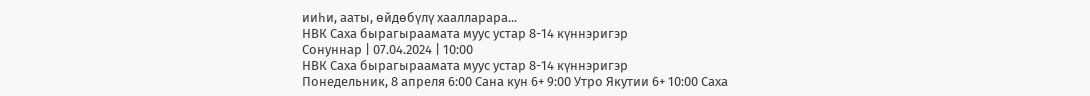ииһи, ааты, өйдөбүлү хаалларара...
НВК Саха бырагыраамата муус устар 8-14 күннэригэр
Сонуннар | 07.04.2024 | 10:00
НВК Саха бырагыраамата муус устар 8-14 күннэригэр
Понедельник, 8 апреля 6:00 Сана кун 6+ 9:00 Утро Якутии 6+ 10:00 Саха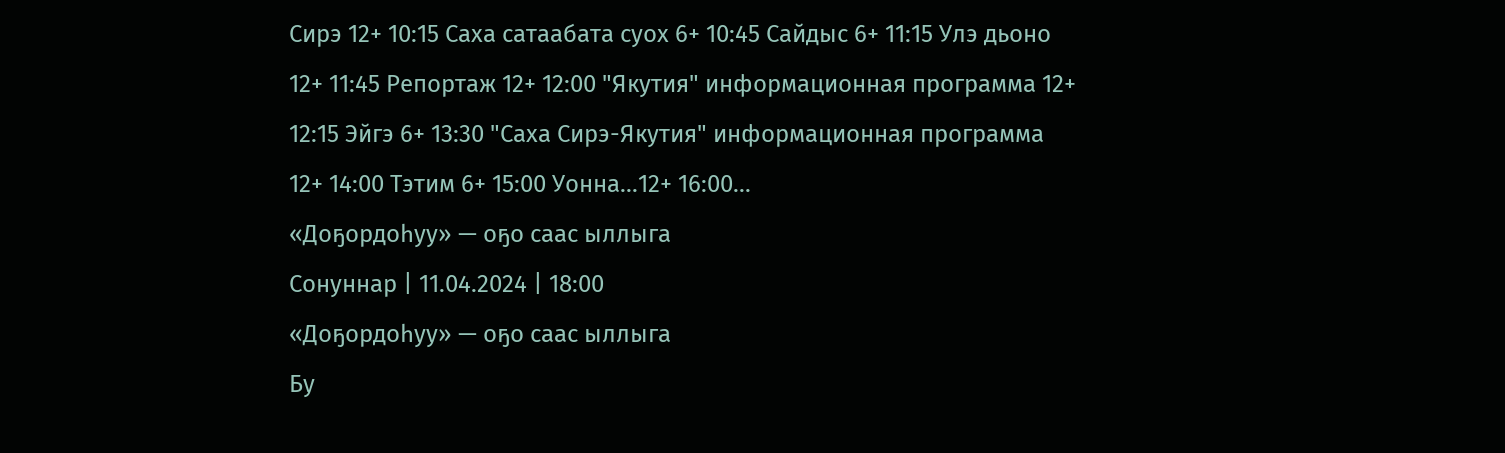Сирэ 12+ 10:15 Саха сатаабата суох 6+ 10:45 Сайдыс 6+ 11:15 Улэ дьоно 12+ 11:45 Репортаж 12+ 12:00 "Якутия" информационная программа 12+ 12:15 Эйгэ 6+ 13:30 "Саха Сирэ-Якутия" информационная программа 12+ 14:00 Тэтим 6+ 15:00 Уонна...12+ 16:00...
«Доҕордоһуу» — оҕо саас ыллыга
Сонуннар | 11.04.2024 | 18:00
«Доҕордоһуу» — оҕо саас ыллыга
Бу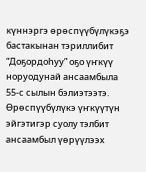күннэргэ өрөспүүбүлүкэҕэ бастакынан тэриллибит “Доҕордоһуу” оҕо үҥкүү норуодунай ансаамбыла 55-с сылын бэлиэтээтэ. Өрөспүүбүлүкэ үҥкүүтүн эйгэтигэр суолу тэлбит ансаамбыл үөрүүлээх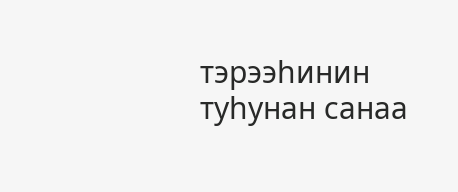тэрээһинин туһунан санаа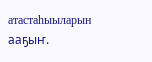атастаһыыларын ааҕыҥ.